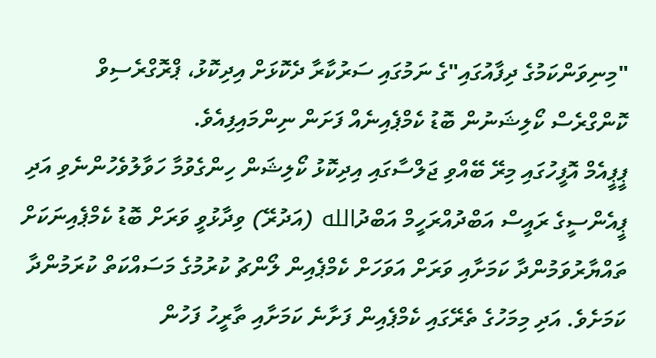"މިނިވަންކަމުގެ ދިފާއުގައި"ގެ ނަމުގައި ސަރުކާރާ ދެކޮޅަށް އިދިކޮޅު، ޕްރޮގްރެސިވް ކޮންގްރެސް ކޯލިޝަނުން ބޮޑު ކެމްޕެއިނެއް ފަށަން ނިންމައިފިއެވެ.
ޕީޕީއެމް އޮފީހުގައި މިރޭ ބޭއްވި ޖަލްސާގައި އިދިކޮޅު ކޯލިޝަން ހިންގެވުމާ ހަވާލުވެހުންނެވި އަދި ޕީއެންސީގެ ރައީސް އަބްދުއްރަހީމް އަބްދުالله (އަދުރޭ) ވިދާޅުވީ ވަރަށް ބޮޑު ކެމްޕެއިނަކަށް ތައްޔާރުވަމުންދާ ކަމަށާއި ވަރަށް އަވަހަށް ކެމްޕެއިން ލޯންޗު ކުރުމުގެ މަސައްކަތް ކުރަމުންދާ ކަމަށެވެ. އަދި މިމަހުގެ ތެރޭގައި ކެމްޕެއިން ފަށާނެ ކަމަށާއި ތާރީހު ފަހުން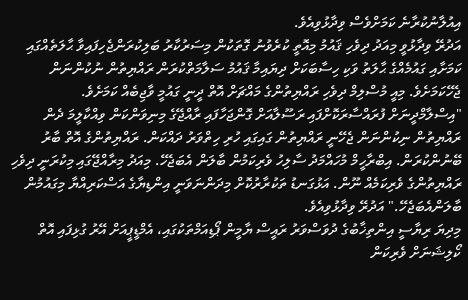އިއުލާނުކުރާނެ ކަމަށްވެސް ވިދާޅުވިއެވެ.
އަދުރޭ ވިދާޅުވީ މިއަދު ދިވެހި ޤައުމު މިއޮތީ ކުރެވުނު ގޮތަކުން މިސަރުކާރު ބަލިކުރަންޖެހިފައިވާ ޙާލަތެއްގައި ކަމަށާއި ގައުމެއްގެ ޙާލަތު ވަކި ހިސާބަކަށް ދިޔައިމާ ޤައުމު ސަލާމަތްކުރަން ރައްޔިތުން ނުކުންނަން ޖެހޭކަމަށެވެ. މިއީ މުސްލިމް ދިވެހި ރައްޔިތުންގެ މައްޗަށް އޮތް ދީނީ ގައުމީ ވާޖިބެއް ކަމަށެވެ.
"އިސްލާމްދީނަށް ފުރައްސާރަކޮށްފައި ރަސޫލާއަށް ގޮންޖަހާފައި ރާއްޖޭގެ މިނިވަންކަން ވިއްކާލީމަ ދެން ރައްޔިތުން ނިކުންނަން ޖެހޭނީ ރައްޔިތުން ގައިގައި ހުރި ހިތްވަރު ދައްކަން. ރައްޔިތުންގެ އޮތް ބާރު ބޭނުންކުރަން. އިބްރާހީމް މުހައްމަދު ސާލިހު ވެރިކަމުން ބާލަން އެބަޖެހޭ. މިއަދު މިރާއްޖޭގައި މިކުރަނީ ދިވެހި ރައްޔިތުންގެ ވެރިކަމެއް ނޫން. އަޅުގަނޑު ތަކުރާރުކޮށް މިދަންނަވަނީ އިންޑިޔާގެ އަސްކަރިއްޔާ މިގައުމުން ބާލަންއެބަޖެހޭ." އަދުރޭ ވިދާޅުވިއެވެ.
މިދިޔަ ރިޔާސީ އިންތިޚާބުގެ ދުވަސްވަރު ރައީސް ޔާމީން ޕޯޑިއަމްތަކުގައި، އެމްޑީޕީއަށް އޭރު ގުޅިފައި އޮތް ކޯލިޝަނަށް ވެރިކަން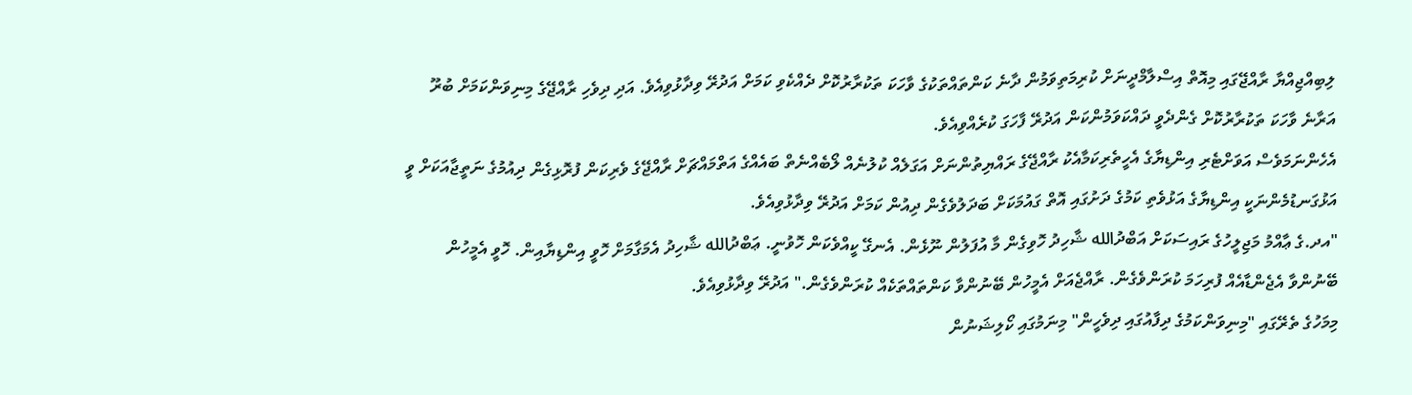ލިބިއްޖިއްޔާ ރާއްޖޭގައި މިއޮތް އިސްލާމްދީނަށް ކުރިމަތިވަމުން ދާނެ ކަންތައްތަކުގެ ވާހަކަ ތަކުރާރުކޮށް ދެއްކެވި ކަމަށް އަދުރޭ ވިދާޅުވިއެވެ. އަދި ދިވެހި ރާއްޖޭގެ މިނިވަންކަމަށް ބުރޫ އަރާނެ ވާހަކަ ތަކުރާރުކޮށް ގެންދެވީ ދައްކަވަމުންކަން އަދުރޭ ފާހަގަ ކުރެއްވިއެވެ.
އެހެންނަމަވެސް އަވަށްޓެރި އިންޑިޔާގެ އެހީތެރިކަމާއެކު ރާއްޖޭގެ ރައްޔިތުންނަށް އަގަލެއް ކުލުނެއް ލޯބެއްނެތް ބައެއްގެ އަތްމައްޗަށް ރާއްޖޭގެ ވެރިކަން ފުރޮޅިގެން ދިއުމުގެ ނަތީޖާއަކަށް ވީ އަޅުގަނޑުމެންނަކީ އިންޑިޔާގެ އަޅުވެތި ކަމުގެ ދަށުގައި އޮތް ގައުމަކަށް ބަދަލުވެގެން ދިއުން ކަމަށް އަދުރޭ ވިދާޅުވިއެވެ.
"އދ.ގެ ޢާއްމު މަޖިލީހުގެ ރައިސަކަށް އަބްދުالله ޝާހިދު ހޮވިގެން މާ އުފަލުން ނޫޅެން. އެނގޭ ކީއްވެކަން ހޮވުނީ. ޢަބްދުالله ޝާހިދު އެމަގާމަށް ހޮވީ އިންޑިޔާއިން. ހޮވީ އެމީހުން ބޭނުންވާ އެޖެންޑާއެއް ފުރިހަމަ ކުރަންވެގެން. ރާއްޖެއަށް އެމީހުން ބޭނުންވާ ކަންތައްތަކެއް ކުރަންވެގެން." އަދުރޭ ވިދާޅުވިއެވެ.
މިމަހުގެ ތެރޭގައި "މިނިވަންކަމުގެ ދިފާއުގައި ދިވެހީން" މިނަމުގައި ކޯލިޝަނުން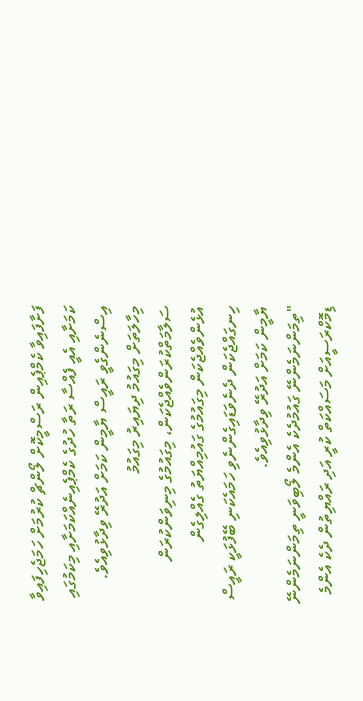ފަށާފައިވާ ކެމްޕެއިން ރަސްމީކޮށް ލޯންޗް ކުރުމަށް ހަމަޖެހިފައިވާ ކަމަށާއި އެއީ ފެއްސާ ރަތާ ހުދުގެ ކެމްޕެއިނެއްކަމަށާއި މިކަމުގައި އިސްނެންގެވީ ރައީސް ޔާމީން ކަމަށް އަދުރޭ ވިދާޅުވިއެވެ. މިހާލަތަށް މިގައުމު ދިޔައިރު މިގައުމު ސަލާމަތްކުރަންވެއްޖެކަން، މިގައުމުގެ މިނިވަންކުރަން އުޅެންވެއްޖެކަން މިގައުމުގެ ގައުމިއްޔަތު ގެއްލިގެން ހިނގައްޖެކަން ދެނެވަޑައިގެންނެވި ހަމައެކަނި ބޭފުޅަކީ ރައީސް ޔާމީން ކަމަށް އަދުރޭ ވިދާޅުވިއެވެ.
"ތިމަންނަމެންނޭ ގައުމުދެކެ އެންމެ ލޯބިވަނީ ތިމަންނަމެންނޭ ޑިމޮކްރަސީއަށް މަސައްކަތް ކުރީ އަދި ރައްޔިތުން ދެކެ އެންމެ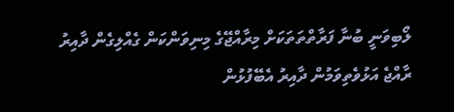ލޯބިވަނީ ބުނާ ފަރާތްތަތަކަށް މިރާއްޖޭގެ މިނިވަންކަން ގެއްލިގެން ދާއިރު ރާއްޖެ އަޅުވެތިވަމުން ދާއިރު އެބޭފުޅުން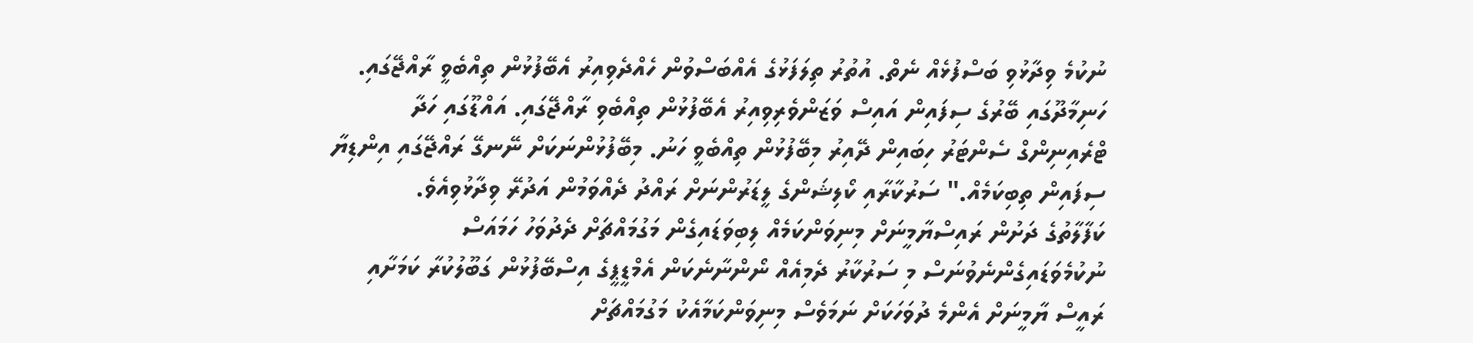ނުކުމެ ވިދާޅުވި ބަސްފުޅެއް ނެތް. އުތުރު ތިލަފަޅުގެ އެއްބަސްވުން ހެއްދެވިއިރު އެބޭފުޅުން ތިއްބެވީ ރާއްޖޭގައި. ހަނިމާދޫގައި ބޭރުގެ ސިފައިން އައިސް ވަޒަންވެރިވިއިރު އެބޭފުޅުން ތިއްބެވި ރާއްޖޭގައި. އައްޑޫގައި ހަދާ ޓްރެއިނިންގް ސެންޓަރު ހިބައިން ދޭއިރު މިބޭފުޅުން ތިއްބެވީ ހަނު. މިބޭފުޅުންނަކަށް ނޭނގޭ ރައްޖޭގައި އިންޑިޔާ ސިފައިން ތިބިކަމެއް." ސަރުކާރާއި ކޯލިޝަންގެ ލީޑަރުންނަށް ރައްދު ދެއްވަމުން އަދުރޭ ވިދާޅުވިއެވެ.
ކަފާލާތުގެ ދަށުން ރައިސްޔާމީނަށް މިނިވަންކަމެއް ލިބިވަޑައިގެން މަގުމައްޗަށް ދެދުވަހު ހަމައަސް ނުކުމެވަޑައިގެންނެވުނަސް މި ސަރުކާރު ދެމިއެއް ނޯންނާނެކަން އެމްޑީޕީގެ އިސްބޭފުޅުން ގަބޫލުކުރާ ކަމަށާއި ރައީސް ޔާމީނަށް އެންމެ ދުވަހަކަށް ނަމަވެސް މިނިވަންކަމާއެކު މަގުމައްޗަށް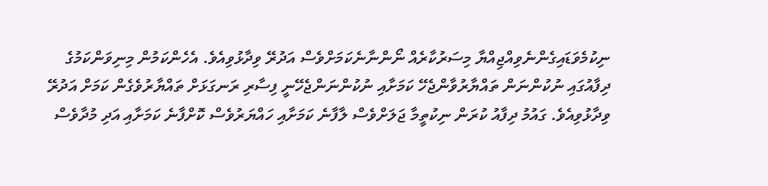ނިކުމެވަޑައިގެންނެވިއްޖިއްޔާ މިސަރުކާރެއް ނޯންނާނެކަމަށްވެސް އަދުރޭ ވިދާޅުވިއެވެ. އެހެންކަމުން މިނިވަންކަމުގެ ދިފާއުގައި ނުކުންނަން ތައްޔާރުވާންޖެހޭ ކަމަށާއި ނުކުންނަންޖެހޭނީ ފިސާރި ރަނގަޅަށް ތައްޔާރުވެގެން ކަމަށް އަދުރޭ ވިދާޅުވިއެވެ. ގައުމު ދިފާއު ކުރަން ނިކުތީމާ ޖަލަށްވެސް ލާފާނެ ކަމަށާއި ހައްޔަރުވެސް ކޮށްފާނެ ކަމަށާއި އަދި މުދާވެސް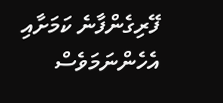ފޭރިގެންފާނެ ކަމަށާއި އެހެންނަމަވެސް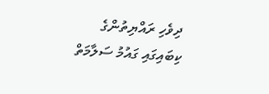ދިވެހި ރައްޔިތުންގެ ކިބައިގައި ގައުމު ސަލާމަތް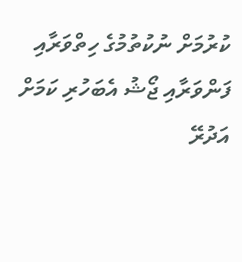ކުރުމަށް ނުކުތުމުގެ ހިތްވަރާއި ފަންވަރާއި ޖޯޝު އެބަހުރި ކަމަށް އަދުރޭ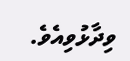ވިދާޅުވިއެވެ.